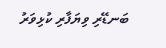ބަނޑޭރި ވިޔަފާރި ކުޅިވަރު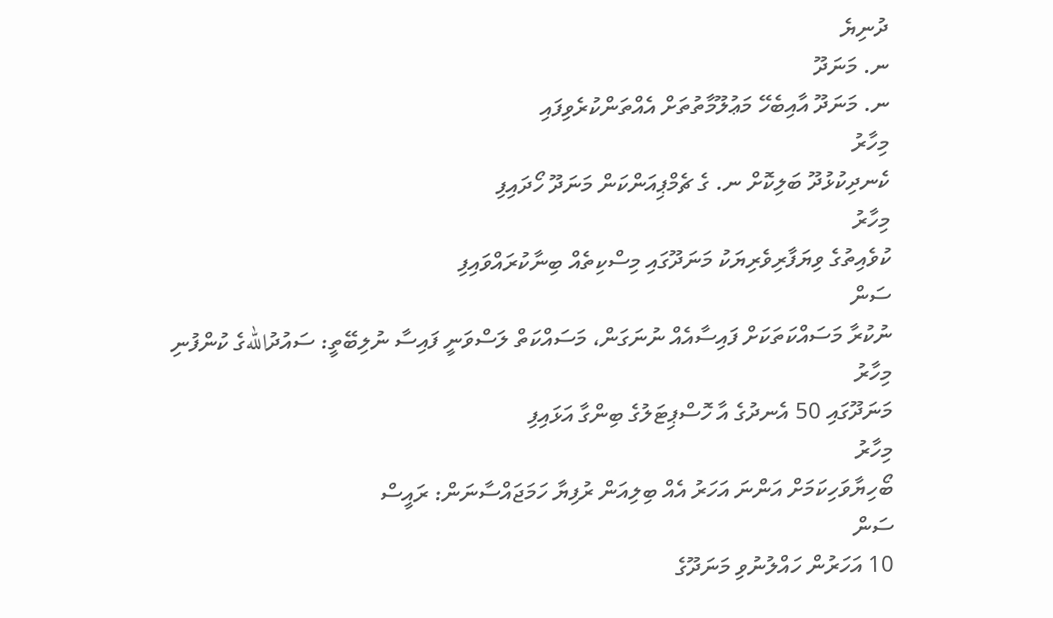ދުނިޔެ
ނ. މަނަދޫ
ނ. މަނަދޫ އާއިބެހޭ މަޢުލޫމާތުތަށް އެއްތަންކުރެވިފައި
މިހާރު
ކެނދިކުޅުދޫ ބަލިކޮށް ނ. ގެ ޗެމްޕިއަންކަން މަނަދޫ ހޯދައިފި
މިހާރު
ކުވެއިތުގެ ވިޔަފާރިވެރިޔަކު މަނަދޫގައި މިސްކިތެއް ބިނާކުރައްވައިފި
ސަން
ނުކުރާ މަސައްކަތަކަށް ފައިސާއެއް ނުނަގަން، މަސައްކަތް ލަސްވަނީ ފައިސާ ނުލިބޭތީ: ސައުދުاللهގެ ކުންފުނި
މިހާރު
މަނަދޫގައި 50 އެނދުގެ އާ ހޮސްޕިޓަލުގެ ބިންގާ އަޅައިފި
މިހާރު
ބޯހިޔާވަހިކަމަށް އަންނަ އަހަރު އެއް ބިލިއަން ރުފިޔާ ހަމަޖައްސާނަން: ރައީސް
ސަން
10 އަހަރުން ހައްލުނުވި މަނަދޫގެ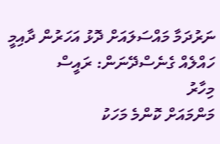ނަރުދަމާ މައްސަލައަށް ދޮޅު އަހަރުން ދާއިމީ ހައްލެއް ގެނެސްދޭނަން: ރައީސް
މިހާރު
މަންމައަށް ކޮންމެ މަހަކު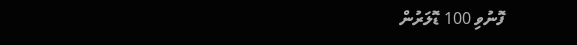ފޮނުވި 100 ޑޮލަރުން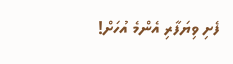ފެށި ވިޔަފާރި އެންމެ އުހަށް!